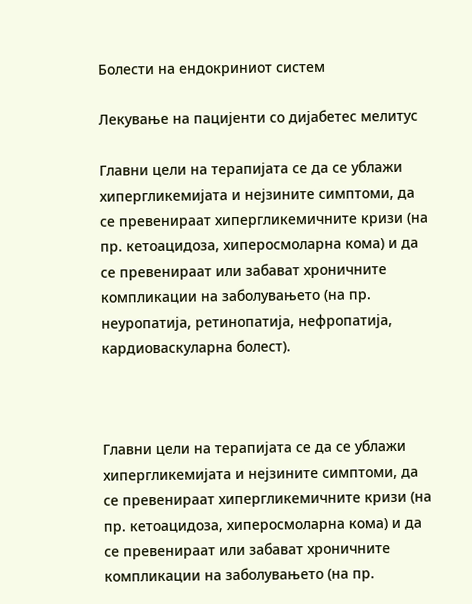Болести на ендокриниот систем

Лекување на пацијенти со дијабетес мелитус

Главни цели на терапијата се да се ублажи хипергликемијата и нејзините симптоми, да се превенираат хипергликемичните кризи (на пр. кетоацидоза, хиперосмоларна кома) и да се превенираат или забават хроничните компликации на заболувањето (на пр. неуропатија, ретинопатија, нефропатија, кардиоваскуларна болест).



Главни цели на терапијата се да се ублажи хипергликемијата и нејзините симптоми, да се превенираат хипергликемичните кризи (на пр. кетоацидоза, хиперосмоларна кома) и да се превенираат или забават хроничните компликации на заболувањето (на пр.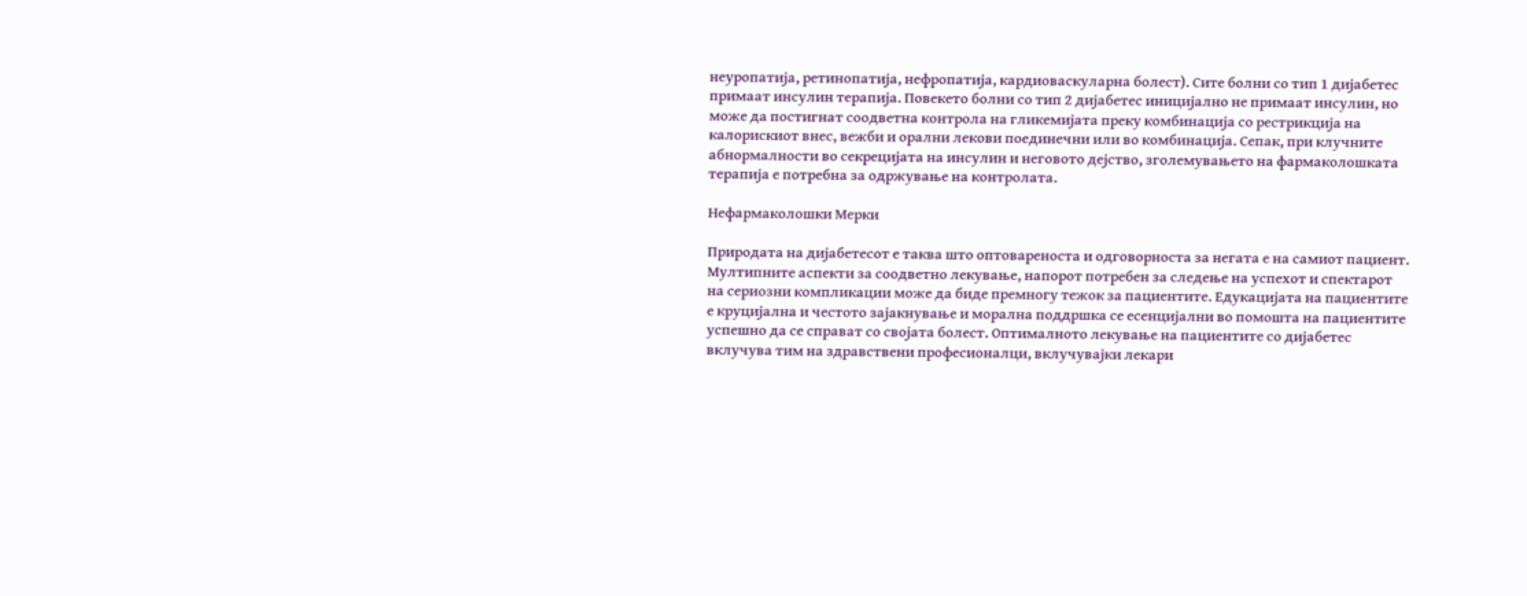неуропатија, ретинопатија, нефропатија, кардиоваскуларна болест). Сите болни со тип 1 дијабетес примаат инсулин терапија. Повекето болни со тип 2 дијабетес иницијално не примаат инсулин, но може да постигнат соодветна контрола на гликемијата преку комбинација со рестрикција на калорискиот внес, вежби и орални лекови поединечни или во комбинација. Сепак, при клучните абнормалности во секрецијата на инсулин и неговото дејство, зголемувањето на фармаколошката терапија е потребна за одржување на контролата.

Нефармаколошки Мерки

Природата на дијабетесот е таква што оптовареноста и одговорноста за негата е на самиот пациент. Мултипните аспекти за соодветно лекување, напорот потребен за следење на успехот и спектарот на сериозни компликации може да биде премногу тежок за пациентите. Едукацијата на пациентите е круцијална и честото зајакнување и морална поддршка се есенцијални во помошта на пациентите успешно да се справат со својата болест. Оптималното лекување на пациентите со дијабетес вклучува тим на здравствени професионалци, вклучувајки лекари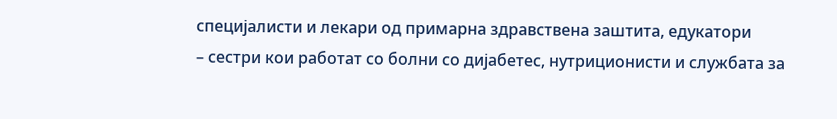специјалисти и лекари од примарна здравствена заштита, едукатори
– сестри кои работат со болни со дијабетес, нутриционисти и службата за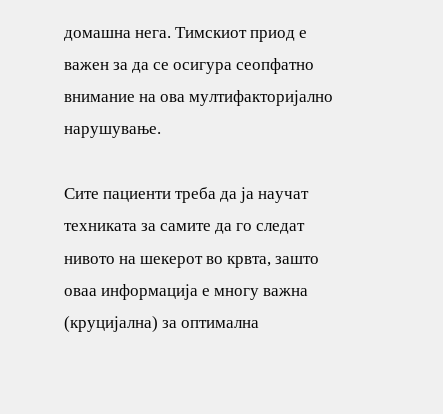домашна нега. Тимскиот приод е важен за да се осигура сеопфатно внимание на ова мултифакторијално нарушување.

Сите пациенти треба да ја научат техниката за самите да го следат нивото на шекерот во крвта, зашто оваа информација е многу важна (круцијална) за оптимална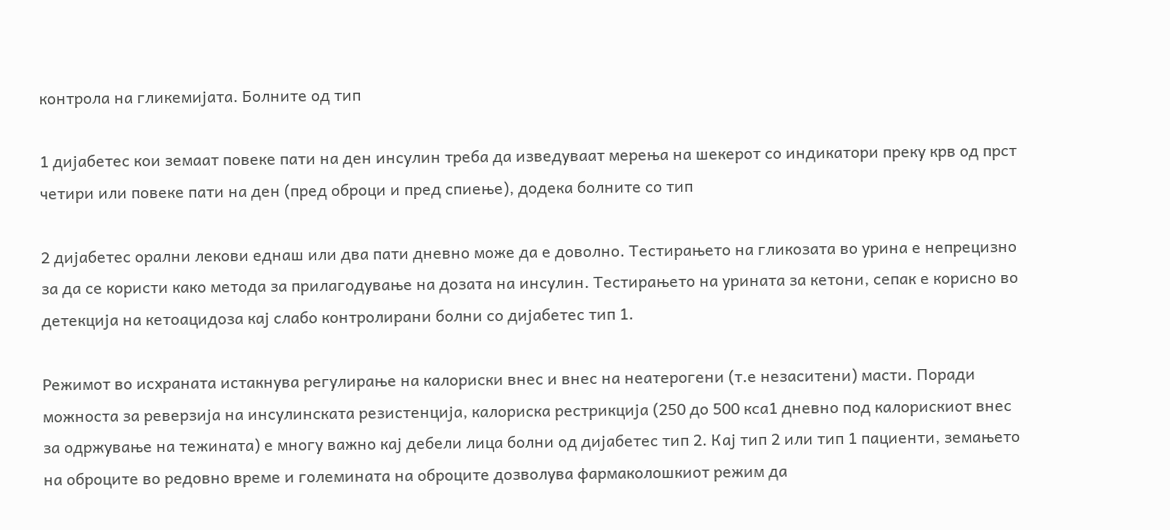контрола на гликемијата. Болните од тип

1 дијабетес кои земаат повеке пати на ден инсулин треба да изведуваат мерења на шекерот со индикатори преку крв од прст четири или повеке пати на ден (пред оброци и пред спиење), додека болните со тип

2 дијабетес орални лекови еднаш или два пати дневно може да е доволно. Тестирањето на гликозата во урина е непрецизно за да се користи како метода за прилагодување на дозата на инсулин. Тестирањето на урината за кетони, сепак е корисно во детекција на кетоацидоза кај слабо контролирани болни со дијабетес тип 1.

Режимот во исхраната истакнува регулирање на калориски внес и внес на неатерогени (т.е незаситени) масти. Поради можноста за реверзија на инсулинската резистенција, калориска рестрикција (250 до 500 кса1 дневно под калорискиот внес за одржување на тежината) е многу важно кај дебели лица болни од дијабетес тип 2. Кај тип 2 или тип 1 пациенти, земањето на оброците во редовно време и големината на оброците дозволува фармаколошкиот режим да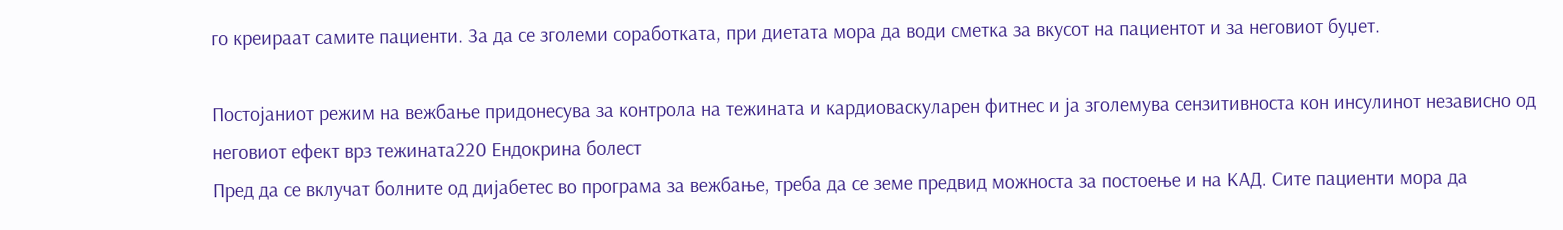го креираат самите пациенти. За да се зголеми соработката, при диетата мора да води сметка за вкусот на пациентот и за неговиот буџет.

Постојаниот режим на вежбање придонесува за контрола на тежината и кардиоваскуларен фитнес и ја зголемува сензитивноста кон инсулинот независно од неговиот ефект врз тежината220 Ендокрина болест
Пред да се вклучат болните од дијабетес во програма за вежбање, треба да се земе предвид можноста за постоење и на КАД. Сите пациенти мора да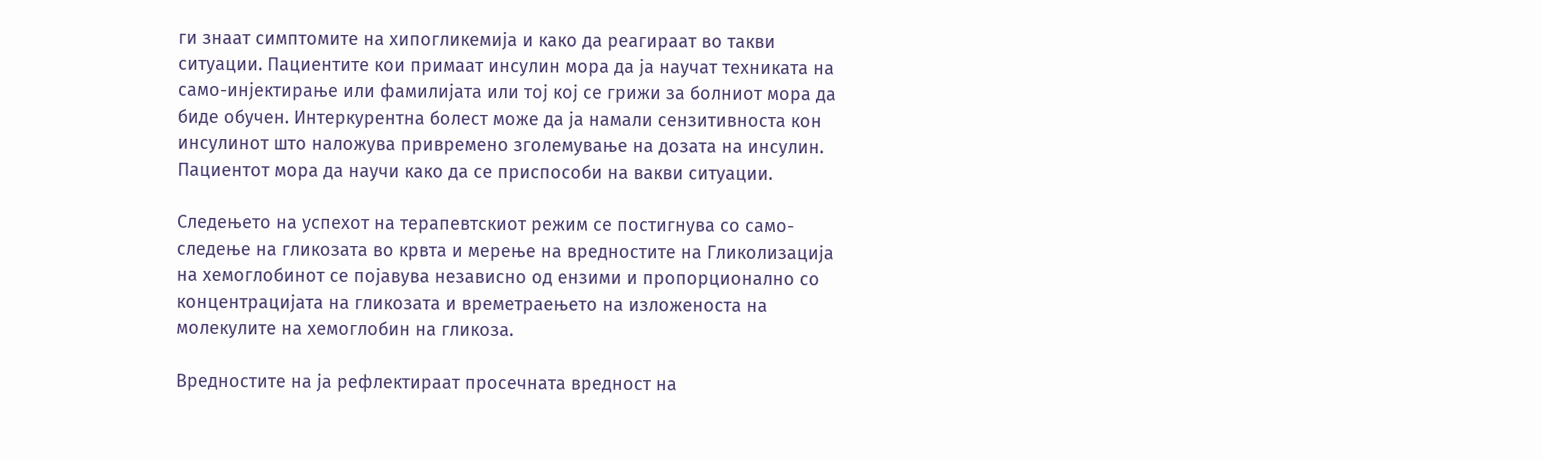ги знаат симптомите на хипогликемија и како да реагираат во такви ситуации. Пациентите кои примаат инсулин мора да ја научат техниката на само-инјектирање или фамилијата или тој кој се грижи за болниот мора да биде обучен. Интеркурентна болест може да ја намали сензитивноста кон инсулинот што наложува привремено зголемување на дозата на инсулин. Пациентот мора да научи како да се приспособи на вакви ситуации.

Следењето на успехот на терапевтскиот режим се постигнува со само-следење на гликозата во крвта и мерење на вредностите на Гликолизација на хемоглобинот се појавува независно од ензими и пропорционално со концентрацијата на гликозата и времетраењето на изложеноста на молекулите на хемоглобин на гликоза.

Вредностите на ја рефлектираат просечната вредност на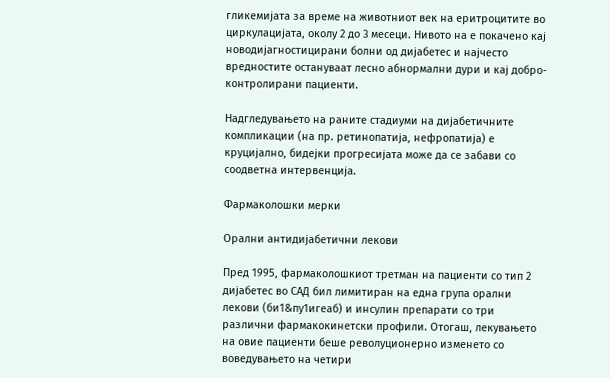гликемијата за време на животниот век на еритроцитите во циркулацијата, околу 2 до 3 месеци. Нивото на е покачено кај новодијагностицирани болни од дијабетес и најчесто вредностите остануваат лесно абнормални дури и кај добро-контролирани пациенти.

Надгледувањето на раните стадиуми на дијабетичните компликации (на пр. ретинопатија, нефропатија) е круцијално, бидејки прогресијата може да се забави со соодветна интервенција.

Фармаколошки мерки

Орални антидијабетични лекови

Пред 1995, фармаколошкиот третман на пациенти со тип 2 дијабетес во САД бил лимитиран на една група орални лекови (би1&пу1игеаб) и инсулин препарати со три различни фармакокинетски профили. Отогаш, лекувањето на овие пациенти беше револуционерно изменето со воведувањето на четири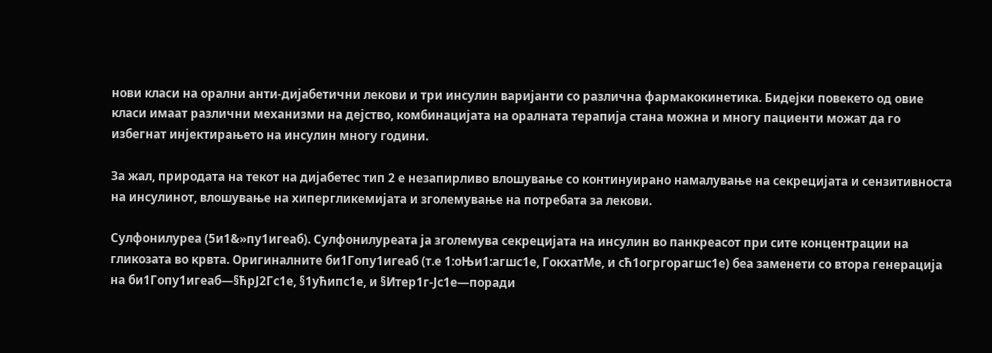нови класи на орални анти-дијабетични лекови и три инсулин варијанти со различна фармакокинетика. Бидејки повекето од овие класи имаат различни механизми на дејство, комбинацијата на оралната терапија стана можна и многу пациенти можат да го избегнат инјектирањето на инсулин многу години.

За жал, природата на текот на дијабетес тип 2 е незапирливо влошување со континуирано намалување на секрецијата и сензитивноста на инсулинот, влошување на хипергликемијата и зголемување на потребата за лекови.

Сулфонилуреа (5и1&»пу1игеаб). Сулфонилуреата ја зголемува секрецијата на инсулин во панкреасот при сите концентрации на гликозата во крвта. Оригиналните би1Гопу1игеаб (т.е 1:оЊи1:агшс1е, ГокхатМе, и сћ1огргорагшс1е) беа заменети со втора генерација на би1Гопу1игеаб—§ћрЈ2Гс1е, §1ућипс1е, и §Итер1г-Јс1е—поради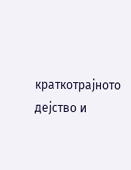краткотрајното дејство и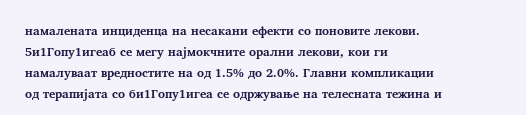намалената инциденца на несакани ефекти со поновите лекови. 5и1Гопу1игеаб се мегу најмокчните орални лекови, кои ги намалуваат вредностите на од 1.5% до 2.0%. Главни компликации од терапијата со би1Гопу1игеа се одржување на телесната тежина и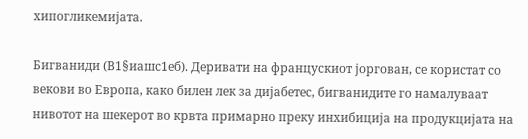хипогликемијата.

Бигваниди (В1§иашс1еб). Деривати на францускиот јоргован, се користат со векови во Европа, како билен лек за дијабетес, бигванидите го намалуваат нивотот на шекерот во крвта примарно преку инхибиција на продукцијата на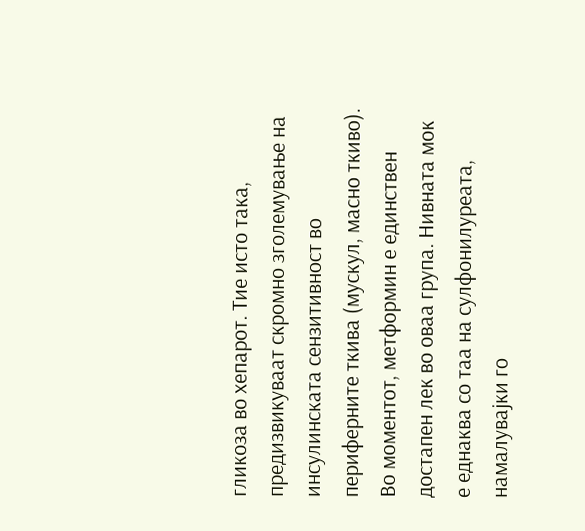гликоза во хепарот. Тие исто така, предизвикуваат скромно зголемување на инсулинската сензитивност во периферните ткива (мускул, масно ткиво). Во моментот, метформин е единствен достапен лек во оваа група. Нивната мок е еднаква со таа на сулфонилуреата, намалувајки го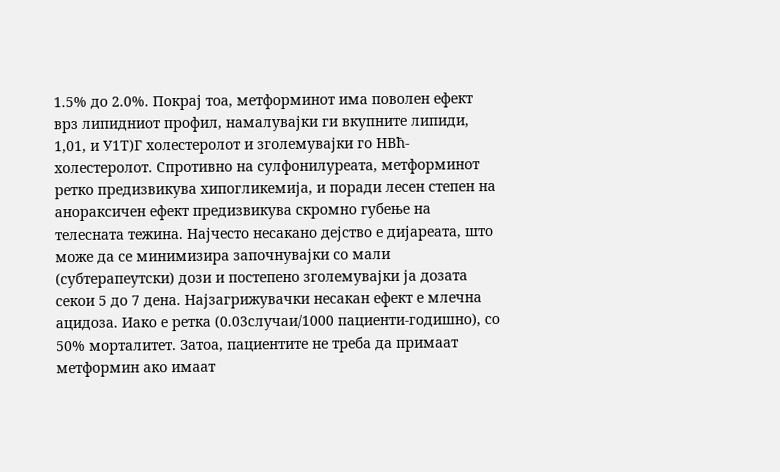1.5% до 2.0%. Покрај тоа, метформинот има поволен ефект врз липидниот профил, намалувајки ги вкупните липиди, 1,01, и У1Т)Г холестеролот и зголемувајки го НВћ-холестеролот. Спротивно на сулфонилуреата, метформинот ретко предизвикува хипогликемија, и поради лесен степен на анораксичен ефект предизвикува скромно губење на телесната тежина. Најчесто несакано дејство е дијареата, што може да се минимизира започнувајки со мали (субтерапеутски) дози и постепено зголемувајки ја дозата секои 5 до 7 дена. Најзагрижувачки несакан ефект е млечна ацидоза. Иако е ретка (0.03случаи/1000 пациенти-годишно), со 50% морталитет. Затоа, пациентите не треба да примаат метформин ако имаат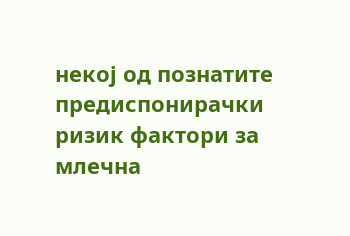некој од познатите предиспонирачки ризик фактори за млечна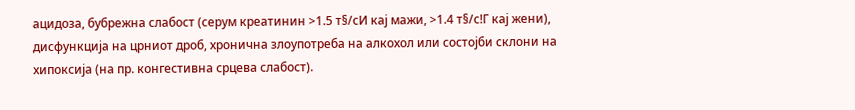ацидоза, бубрежна слабост (серум креатинин >1.5 т§/сИ кај мажи, >1.4 т§/с!Г кај жени), дисфункција на црниот дроб, хронична злоупотреба на алкохол или состојби склони на хипоксија (на пр. конгестивна срцева слабост).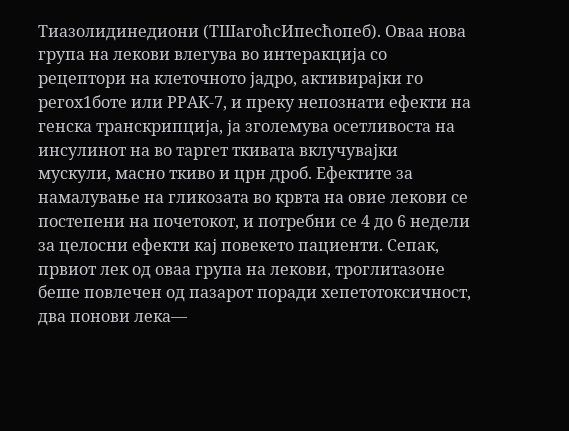Тиазолидинедиони (ТШагоћсИпесћопеб). Оваа нова група на лекови влегува во интеракција со рецептори на клеточното јадро, активирајки го регох1боте или РРАК-7, и преку непознати ефекти на генска транскрипција, ја зголемува осетливоста на инсулинот на во таргет ткивата вклучувајки мускули, масно ткиво и црн дроб. Ефектите за намалување на гликозата во крвта на овие лекови се постепени на почетокот, и потребни се 4 до 6 недели за целосни ефекти кај повекето пациенти. Сепак, првиот лек од оваа група на лекови, троглитазоне беше повлечен од пазарот поради хепетотоксичност, два понови лека—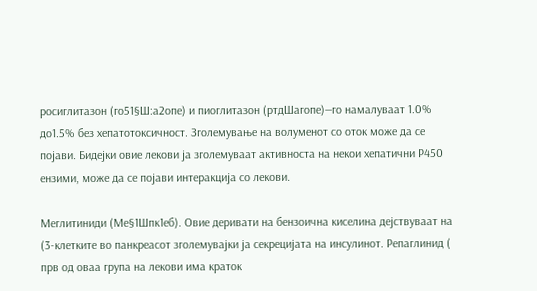росиглитазон (го51§Ш:а2опе) и пиоглитазон (ртдШагопе)—го намалуваат 1.0% до1.5% без хепатотоксичност. Зголемување на волуменот со оток може да се појави. Бидејки овие лекови ја зголемуваат активноста на некои хепатични Р450 ензими, може да се појави интеракција со лекови.

Меглитиниди (Ме§1Шпк1еб). Овие деривати на бензоична киселина дејствуваат на (3-клетките во панкреасот зголемувајки ја секрецијата на инсулинот. Репаглинид ( прв од оваа група на лекови има краток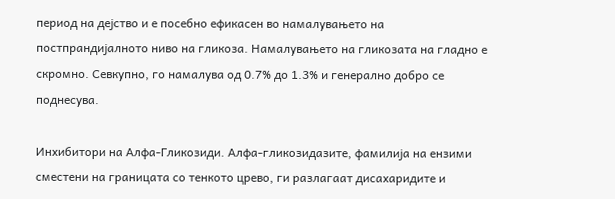период на дејство и е посебно ефикасен во намалувањето на постпрандијалното ниво на гликоза. Намалувањето на гликозата на гладно е скромно. Севкупно, го намалува од 0.7% до 1.3% и генерално добро се поднесува.

Инхибитори на Алфа-Гликозиди. Алфа-гликозидазите, фамилија на ензими сместени на границата со тенкото црево, ги разлагаат дисахаридите и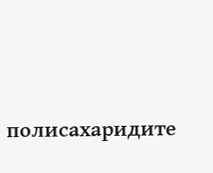полисахаридите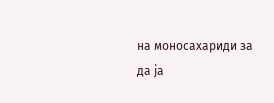на моносахариди за да ја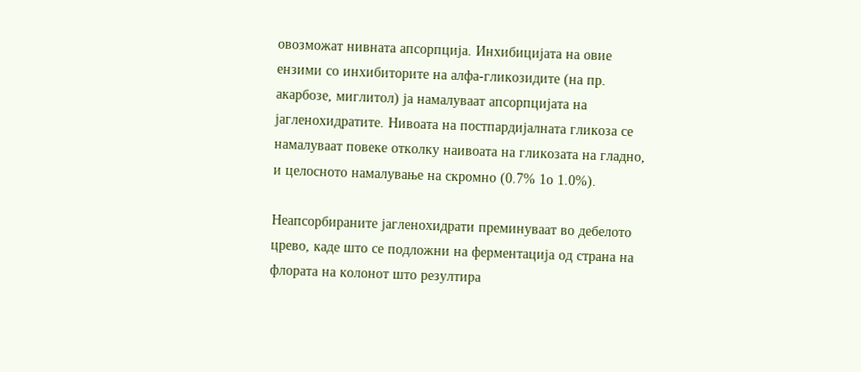овозможат нивната апсорпција. Инхибицијата на овие ензими со инхибиторите на алфа-гликозидите (на пр. акарбозе, миглитол) ја намалуваат апсорпцијата на јагленохидратите. Нивоата на постпардијалната гликоза се намалуваат повеке отколку наивоата на гликозата на гладно, и целосното намалување на скромно (0.7% 1о 1.0%).

Неапсорбираните јагленохидрати преминуваат во дебелото црево, каде што се подложни на ферментација од страна на флората на колонот што резултира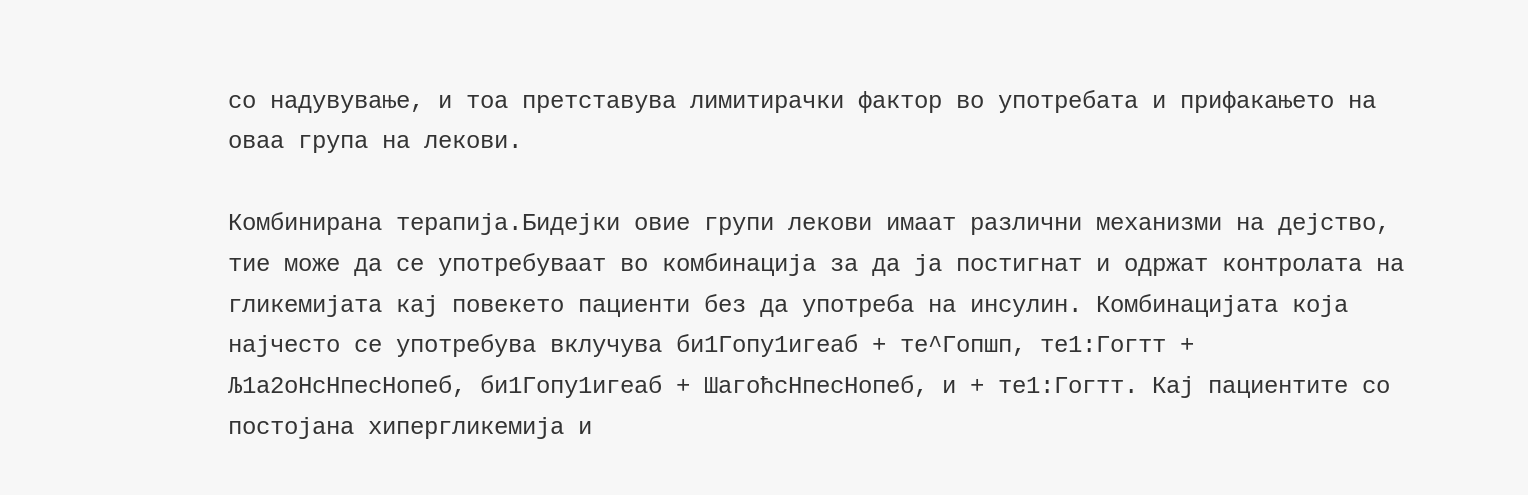со надувување, и тоа претставува лимитирачки фактор во употребата и прифакањето на оваа група на лекови.

Комбинирана терапија.Бидејки овие групи лекови имаат различни механизми на дејство, тие може да се употребуваат во комбинација за да ја постигнат и одржат контролата на гликемијата кај повекето пациенти без да употреба на инсулин. Комбинацијата која најчесто се употребува вклучува би1Гопу1игеаб + те^Гопшп, те1:Гогтт + Љ1а2оНсНпесНопеб, би1Гопу1игеаб + ШагоћсНпесНопеб, и + те1:Гогтт. Кај пациентите со постојана хипергликемија и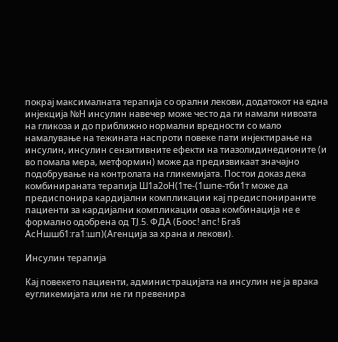покрај максималната терапија со орални лекови, додатокот на една инјекција №Н инсулин навечер може често да ги намали нивоата на гликоза и до приближно нормални вредности со мало намалување на тежината наспроти повеке пати инјектирање на инсулин, инсулин сензитивните ефекти на тиазолидинедионите (и во помала мера, метформин) може да предизвикаат значајно подобрување на контролата на гликемијата. Постои доказ дека комбинираната терапија Ш1а2оН(1те-(1шпе-тби1т може да предиспонира кардијални компликации кај предиспонираните пациенти за кардијални компликации оваа комбинација не е формално одобрена од ТЈ.5. ФДА (Боос! апс! Бга§ АсНшшб1:га1:шп)(Агенција за храна и лекови).

Инсулин терапија

Кај повекето пациенти, администрацијата на инсулин не ја врака еугликемијата или не ги превенира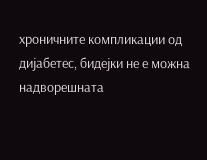хроничните компликации од дијабетес, бидејки не е можна надворешната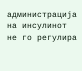администрација на инсулинот не го регулира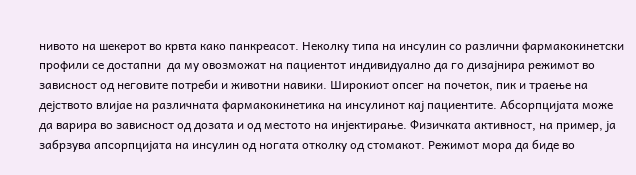нивото на шекерот во крвта како панкреасот. Неколку типа на инсулин со различни фармакокинетски профили се достапни  да му овозможат на пациентот индивидуално да го дизајнира режимот во зависност од неговите потреби и животни навики. Широкиот опсег на почеток, пик и траење на дејството влијае на различната фармакокинетика на инсулинот кај пациентите. Абсорпцијата може да варира во зависност од дозата и од местото на инјектирање. Физичката активност, на пример, ја забрзува апсорпцијата на инсулин од ногата отколку од стомакот. Режимот мора да биде во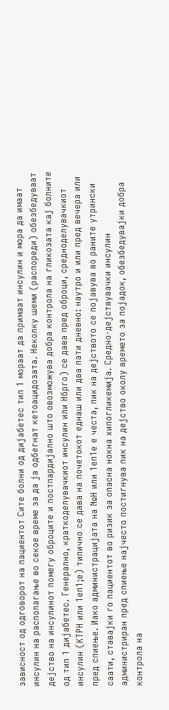зависност од одговорот на пациентот Сите болни од дијабетес тип 1 мораат да примаат инсулин и мора да имаат инсулин на располагање во секое време за да ја одбегнат кетоацидозата. Неколку шеми (распореди) обезбедуваат дејство на инсулинот помегу оброците и постпардијално што овозможува добра контрола на гликозата кај болните од тип 1 дијабетес. Генерално, краткоделувачкиот инсулин или Нбрго) се дава пред оброци, средноделувачкиот инсулин (КТРН или 1еп1;е) типично се дава на почетокот еднаш или два пати дневно: наутро и или пред вечера или пред спиење. Иако администрацијата на №Н или 1еп1е е честа, пик на дејството се појавува во раните утрински саати, ставајки го пациентот во ризик за опасна нокна хипогликемија. Средно-дејствувачки инсулин администриран пред спиење најчесто постигнува пик на дејство околу времето за појадок, обезбедувајки добра контрола на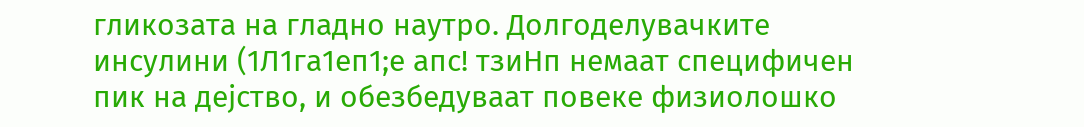гликозата на гладно наутро. Долгоделувачките инсулини (1Л1га1еп1;е апс! тзиНп немаат специфичен пик на дејство, и обезбедуваат повеке физиолошко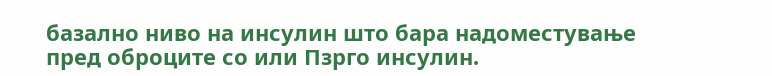базално ниво на инсулин што бара надоместување пред оброците со или Пзрго инсулин.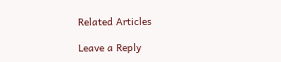Related Articles

Leave a Reply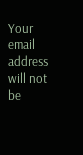Your email address will not be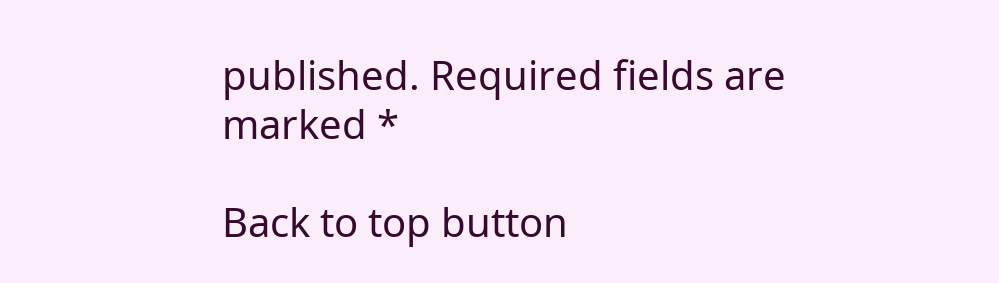published. Required fields are marked *

Back to top button